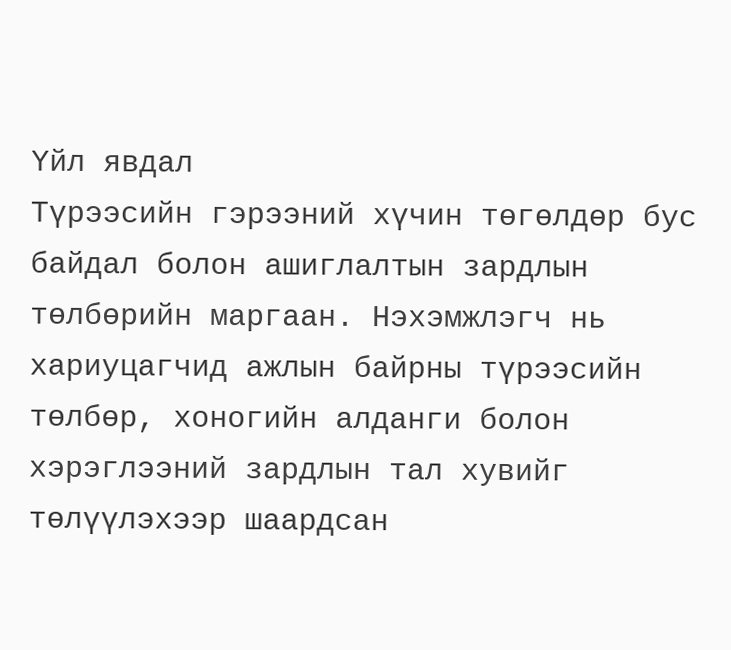Үйл явдал
Түрээсийн гэрээний хүчин төгөлдөр бус байдал болон ашиглалтын зардлын төлбөрийн маргаан. Нэхэмжлэгч нь хариуцагчид ажлын байрны түрээсийн төлбөр, хоногийн алданги болон хэрэглээний зардлын тал хувийг төлүүлэхээр шаардсан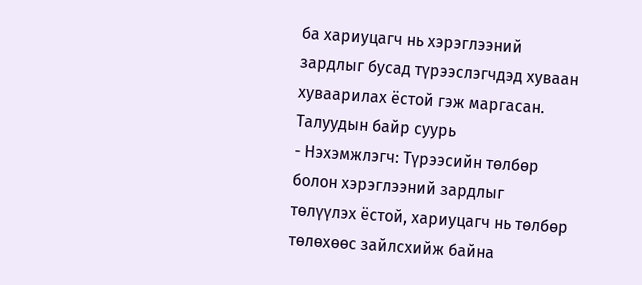ба хариуцагч нь хэрэглээний зардлыг бусад түрээслэгчдэд хуваан хуваарилах ёстой гэж маргасан.
Талуудын байр суурь
- Нэхэмжлэгч: Түрээсийн төлбөр болон хэрэглээний зардлыг төлүүлэх ёстой, хариуцагч нь төлбөр төлөхөөс зайлсхийж байна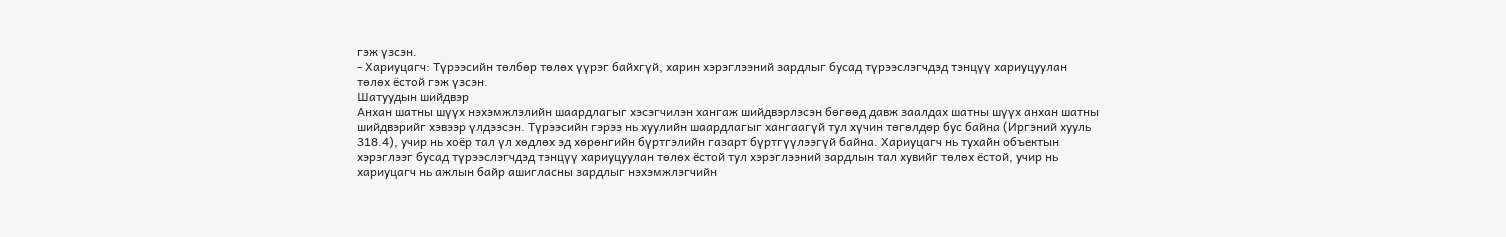гэж үзсэн.
- Хариуцагч: Түрээсийн төлбөр төлөх үүрэг байхгүй, харин хэрэглээний зардлыг бусад түрээслэгчдэд тэнцүү хариуцуулан төлөх ёстой гэж үзсэн.
Шатуудын шийдвэр
Анхан шатны шүүх нэхэмжлэлийн шаардлагыг хэсэгчилэн хангаж шийдвэрлэсэн бөгөөд давж заалдах шатны шүүх анхан шатны шийдвэрийг хэвээр үлдээсэн. Түрээсийн гэрээ нь хуулийн шаардлагыг хангаагүй тул хүчин төгөлдөр бус байна (Иргэний хууль 318.4), учир нь хоёр тал үл хөдлөх эд хөрөнгийн бүртгэлийн газарт бүртгүүлээгүй байна. Хариуцагч нь тухайн объектын хэрэглээг бусад түрээслэгчдэд тэнцүү хариуцуулан төлөх ёстой тул хэрэглээний зардлын тал хувийг төлөх ёстой, учир нь хариуцагч нь ажлын байр ашигласны зардлыг нэхэмжлэгчийн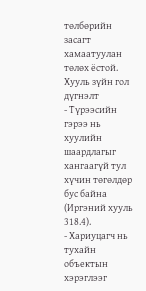төлбөрийн засагт хамаатуулан төлөх ёстой.
Хууль зүйн гол дүгнэлт
- Түрээсийн гэрээ нь хуулийн шаардлагыг хангаагүй тул хүчин төгөлдөр бус байна (Иргэний хууль 318.4).
- Хариуцагч нь тухайн объектын хэрэглээг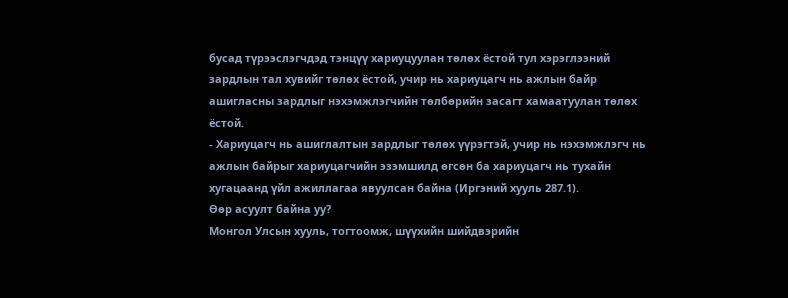бусад түрээслэгчдэд тэнцүү хариуцуулан төлөх ёстой тул хэрэглээний зардлын тал хувийг төлөх ёстой, учир нь хариуцагч нь ажлын байр ашигласны зардлыг нэхэмжлэгчийн төлбөрийн засагт хамаатуулан төлөх ёстой.
- Хариуцагч нь ашиглалтын зардлыг төлөх үүрэгтэй, учир нь нэхэмжлэгч нь ажлын байрыг хариуцагчийн эзэмшилд өгсөн ба хариуцагч нь тухайн хугацаанд үйл ажиллагаа явуулсан байна (Иргэний хууль 287.1).
Өөр асуулт байна уу?
Монгол Улсын хууль, тогтоомж, шүүхийн шийдвэрийн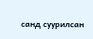санд суурилсан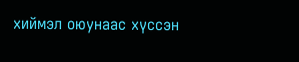хиймэл оюунаас хүссэн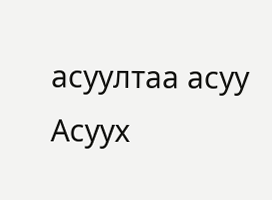асуултаа асуу
Асуух